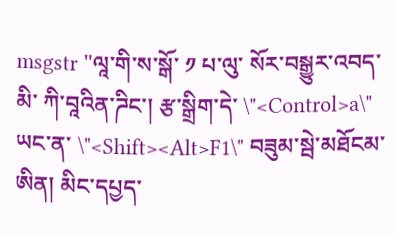msgstr "ལཱ་གི་ས་སྒོ་ ༡ པ་ལུ་ སོར་བསྒྱུར་འབད་མི་ ཀི་བཱའིན་ཌིང་། རྩ་སྒྲིག་དེ་ \"<Control>a\" ཡང་ན་ \"<Shift><Alt>F1\" བཟུམ་སྦེ་མཐོངམ་ཨིན། མིང་དཔྱད་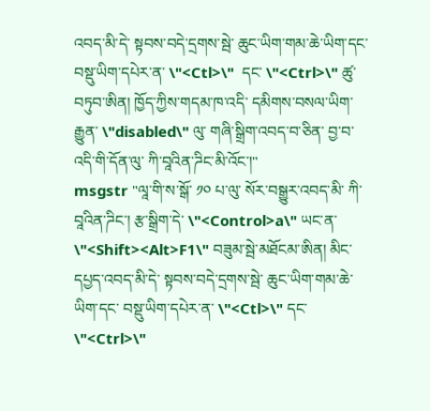འབད་མི་དེ་ སྟབས་བདེ་དྲགས་སྦེ་ ཆུང་ཡིག་གམ་ཆེ་ཡིག་དང་ བསྡུ་ཡིག་དཔེར་ན་ \"<Ctl>\"  དང་ \"<Ctrl>\" ཚུ་བཏུབ་ཨིན། ཁྱོད་ཀྱིས་གདམ་ཁ་འདི་ དམིགས་བསལ་ཡིག་རྒྱུན་ \"disabled\" ལུ་ གཞི་སྒྲིག་འབད་བ་ཅིན་ བྱ་བ་འདི་གི་དོན་ལུ་ ཀི་བཱའིན་ཌིང་མི་འོང་།"
msgstr "ལཱ་གི་ས་སྒོ་ ༡༠ པ་ལུ་ སོར་བསྒྱུར་འབད་མི་ ཀི་བཱའིན་ཌིང་། རྩ་སྒྲིག་དེ་ \"<Control>a\" ཡང་ན་ \"<Shift><Alt>F1\" བཟུམ་སྦེ་མཐོངམ་ཨིན། མིང་དཔྱད་འབད་མི་དེ་ སྟབས་བདེ་དྲགས་སྦེ་ ཆུང་ཡིག་གམ་ཆེ་ཡིག་དང་ བསྡུ་ཡིག་དཔེར་ན་ \"<Ctl>\" དང་ \"<Ctrl>\"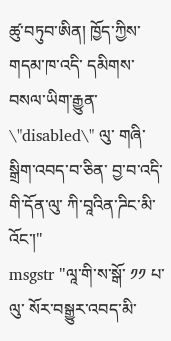ཚུ་བཏུབ་ཨིན། ཁྱོད་ཀྱིས་གདམ་ཁ་འདི་ དམིགས་བསལ་ཡིག་རྒྱུན་ \"disabled\" ལུ་ གཞི་སྒྲིག་འབད་བ་ཅིན་ བྱ་བ་འདི་གི་དོན་ལུ་ ཀི་བཱའིན་ཌིང་མི་འོང་།"
msgstr "ལཱ་གི་ས་སྒོ་ ༡༡ པ་ལུ་ སོར་བསྒྱུར་འབད་མི་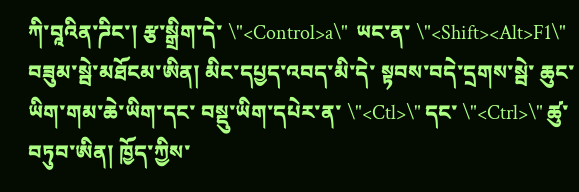ཀི་བཱའིན་ཌིང་། རྩ་སྒྲིག་དེ་ \"<Control>a\"  ཡང་ན་ \"<Shift><Alt>F1\" བཟུམ་སྦེ་མཐོངམ་ཨིན། མིང་དཔྱད་འབད་མི་དེ་ སྟབས་བདེ་དྲགས་སྦེ་ ཆུང་ཡིག་གམ་ཆེ་ཡིག་དང་ བསྡུ་ཡིག་དཔེར་ན་ \"<Ctl>\" དང་ \"<Ctrl>\" ཚུ་བཏུབ་ཨིན། ཁྱོད་ཀྱིས་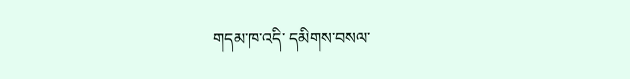གདམ་ཁ་འདི་ དམིགས་བསལ་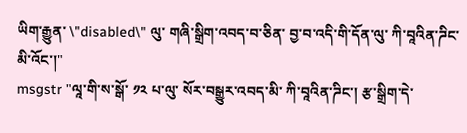ཡིག་རྒྱུན་ \"disabled\" ལུ་ གཞི་སྒྲིག་འབད་བ་ཅིན་ བྱ་བ་འདི་གི་དོན་ལུ་ ཀི་བཱའིན་ཌིང་མི་འོང་།"
msgstr "ལཱ་གི་ས་སྒོ་ ༡༢ པ་ལུ་ སོར་བསྒྱུར་འབད་མི་ ཀི་བཱའིན་ཌིང་། རྩ་སྒྲིག་དེ་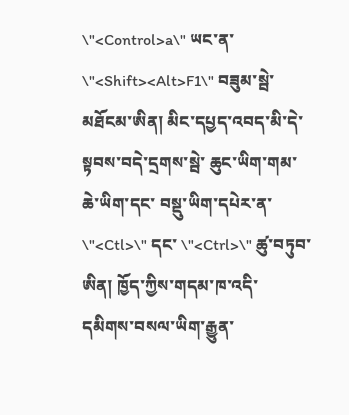\"<Control>a\" ཡང་ན་  \"<Shift><Alt>F1\" བཟུམ་སྦེ་མཐོངམ་ཨིན། མིང་དཔྱད་འབད་མི་དེ་ སྟབས་བདེ་དྲགས་སྦེ་ ཆུང་ཡིག་གམ་ཆེ་ཡིག་དང་ བསྡུ་ཡིག་དཔེར་ན་ \"<Ctl>\" དང་ \"<Ctrl>\" ཚུ་བཏུབ་ཨིན། ཁྱོད་ཀྱིས་གདམ་ཁ་འདི་ དམིགས་བསལ་ཡིག་རྒྱུན་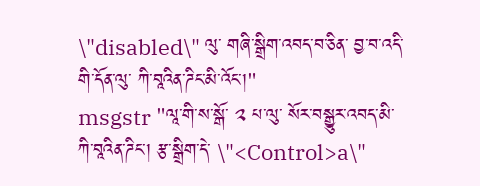\"disabled\" ལུ་ གཞི་སྒྲིག་འབད་བ་ཅིན་ བྱ་བ་འདི་གི་དོན་ལུ་ ཀི་བཱའིན་ཌིང་མི་འོང་།"
msgstr "ལཱ་གི་ས་སྒོ་ ༢ པ་ལུ་ སོར་བསྒྱུར་འབད་མི་ ཀི་བཱའིན་ཌིང་། རྩ་སྒྲིག་དེ་ \"<Control>a\"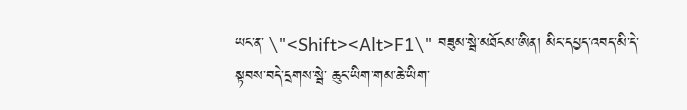ཡང་ན་ \"<Shift><Alt>F1\" བཟུམ་སྦེ་མཐོངམ་ཨིན། མིང་དཔྱད་འབད་མི་དེ་ སྟབས་བདེ་དྲགས་སྦེ་ ཆུང་ཡིག་གམ་ཆེ་ཡིག་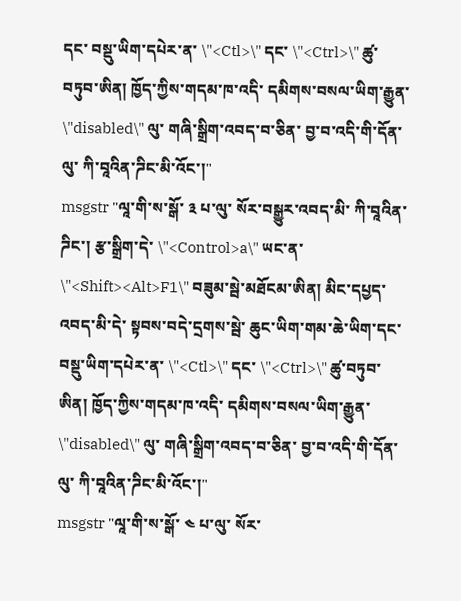དང་ བསྡུ་ཡིག་དཔེར་ན་ \"<Ctl>\" དང་ \"<Ctrl>\" ཚུ་བཏུབ་ཨིན། ཁྱོད་ཀྱིས་གདམ་ཁ་འདི་ དམིགས་བསལ་ཡིག་རྒྱུན་ \"disabled\" ལུ་ གཞི་སྒྲིག་འབད་བ་ཅིན་ བྱ་བ་འདི་གི་དོན་ལུ་ ཀི་བཱའིན་ཌིང་མི་འོང་།"
msgstr "ལཱ་གི་ས་སྒོ་ ༣ པ་ལུ་ སོར་བསྒྱུར་འབད་མི་ ཀི་བཱའིན་ཌིང་། རྩ་སྒྲིག་དེ་ \"<Control>a\" ཡང་ན་ \"<Shift><Alt>F1\" བཟུམ་སྦེ་མཐོངམ་ཨིན། མིང་དཔྱད་འབད་མི་དེ་ སྟབས་བདེ་དྲགས་སྦེ་ ཆུང་ཡིག་གམ་ཆེ་ཡིག་དང་ བསྡུ་ཡིག་དཔེར་ན་ \"<Ctl>\" དང་ \"<Ctrl>\" ཚུ་བཏུབ་ཨིན། ཁྱོད་ཀྱིས་གདམ་ཁ་འདི་ དམིགས་བསལ་ཡིག་རྒྱུན་ \"disabled\" ལུ་ གཞི་སྒྲིག་འབད་བ་ཅིན་ བྱ་བ་འདི་གི་དོན་ལུ་ ཀི་བཱའིན་ཌིང་མི་འོང་།"
msgstr "ལཱ་གི་ས་སྒོ་ ༤ པ་ལུ་ སོར་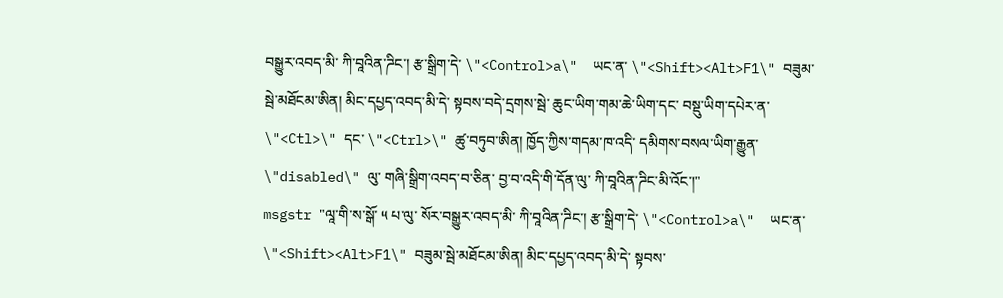བསྒྱུར་འབད་མི་ ཀི་བཱའིན་ཌིང་། རྩ་སྒྲིག་དེ་ \"<Control>a\"  ཡང་ན་ \"<Shift><Alt>F1\" བཟུམ་སྦེ་མཐོངམ་ཨིན། མིང་དཔྱད་འབད་མི་དེ་ སྟབས་བདེ་དྲགས་སྦེ་ ཆུང་ཡིག་གམ་ཆེ་ཡིག་དང་ བསྡུ་ཡིག་དཔེར་ན་ \"<Ctl>\" དང་ \"<Ctrl>\" ཚུ་བཏུབ་ཨིན། ཁྱོད་ཀྱིས་གདམ་ཁ་འདི་ དམིགས་བསལ་ཡིག་རྒྱུན་ \"disabled\" ལུ་ གཞི་སྒྲིག་འབད་བ་ཅིན་ བྱ་བ་འདི་གི་དོན་ལུ་ ཀི་བཱའིན་ཌིང་མི་འོང་།"
msgstr "ལཱ་གི་ས་སྒོ་ ༥ པ་ལུ་ སོར་བསྒྱུར་འབད་མི་ ཀི་བཱའིན་ཌིང་། རྩ་སྒྲིག་དེ་ \"<Control>a\"  ཡང་ན་ \"<Shift><Alt>F1\" བཟུམ་སྦེ་མཐོངམ་ཨིན། མིང་དཔྱད་འབད་མི་དེ་ སྟབས་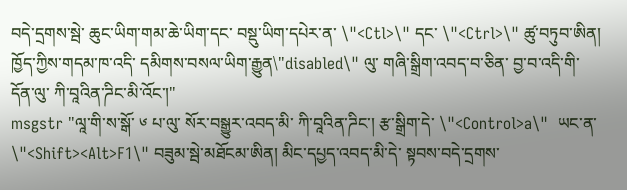བདེ་དྲགས་སྦེ་ ཆུང་ཡིག་གམ་ཆེ་ཡིག་དང་ བསྡུ་ཡིག་དཔེར་ན་ \"<Ctl>\" དང་ \"<Ctrl>\" ཚུ་བཏུབ་ཨིན། ཁྱོད་ཀྱིས་གདམ་ཁ་འདི་ དམིགས་བསལ་ཡིག་རྒྱུན\"disabled\" ལུ་ གཞི་སྒྲིག་འབད་བ་ཅིན་ བྱ་བ་འདི་གི་དོན་ལུ་ ཀི་བཱའིན་ཌིང་མི་འོང་།"
msgstr "ལཱ་གི་ས་སྒོ་ ༦ པ་ལུ་ སོར་བསྒྱུར་འབད་མི་ ཀི་བཱའིན་ཌིང་། རྩ་སྒྲིག་དེ་ \"<Control>a\"  ཡང་ན་ \"<Shift><Alt>F1\" བཟུམ་སྦེ་མཐོངམ་ཨིན། མིང་དཔྱད་འབད་མི་དེ་ སྟབས་བདེ་དྲགས་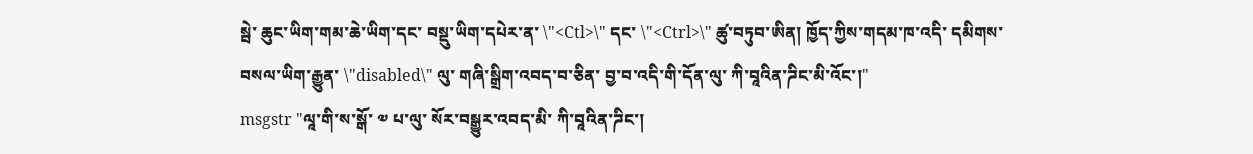སྦེ་ ཆུང་ཡིག་གམ་ཆེ་ཡིག་དང་ བསྡུ་ཡིག་དཔེར་ན་ \"<Ctl>\" དང་ \"<Ctrl>\" ཚུ་བཏུབ་ཨིན། ཁྱོད་ཀྱིས་གདམ་ཁ་འདི་ དམིགས་བསལ་ཡིག་རྒྱུན་ \"disabled\" ལུ་ གཞི་སྒྲིག་འབད་བ་ཅིན་ བྱ་བ་འདི་གི་དོན་ལུ་ ཀི་བཱའིན་ཌིང་མི་འོང་།"
msgstr "ལཱ་གི་ས་སྒོ་ ༧ པ་ལུ་ སོར་བསྒྱུར་འབད་མི་ ཀི་བཱའིན་ཌིང་།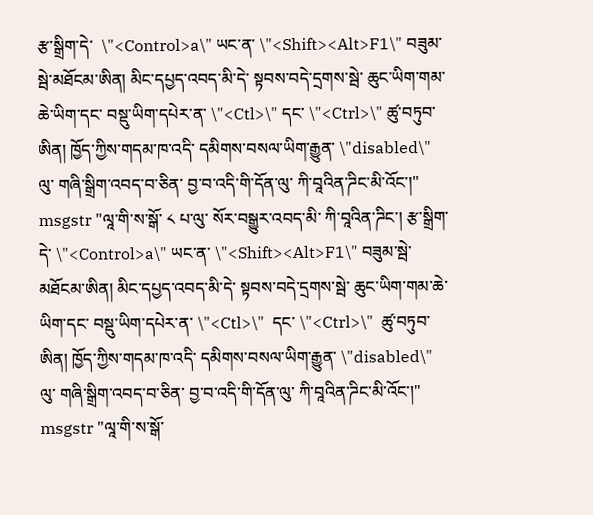རྩ་སྒྲིག་དེ་  \"<Control>a\" ཡང་ན་ \"<Shift><Alt>F1\" བཟུམ་སྦེ་མཐོངམ་ཨིན། མིང་དཔྱད་འབད་མི་དེ་ སྟབས་བདེ་དྲགས་སྦེ་ ཆུང་ཡིག་གམ་ཆེ་ཡིག་དང་ བསྡུ་ཡིག་དཔེར་ན་ \"<Ctl>\" དང་ \"<Ctrl>\" ཚུ་བཏུབ་ཨིན། ཁྱོད་ཀྱིས་གདམ་ཁ་འདི་ དམིགས་བསལ་ཡིག་རྒྱུན་ \"disabled\" ལུ་ གཞི་སྒྲིག་འབད་བ་ཅིན་ བྱ་བ་འདི་གི་དོན་ལུ་ ཀི་བཱའིན་ཌིང་མི་འོང་།"
msgstr "ལཱ་གི་ས་སྒོ་ ༨ པ་ལུ་ སོར་བསྒྱུར་འབད་མི་ ཀི་བཱའིན་ཌིང་། རྩ་སྒྲིག་དེ་ \"<Control>a\" ཡང་ན་ \"<Shift><Alt>F1\" བཟུམ་སྦེ་མཐོངམ་ཨིན། མིང་དཔྱད་འབད་མི་དེ་ སྟབས་བདེ་དྲགས་སྦེ་ ཆུང་ཡིག་གམ་ཆེ་ཡིག་དང་ བསྡུ་ཡིག་དཔེར་ན་ \"<Ctl>\"  དང་ \"<Ctrl>\"  ཚུ་བཏུབ་ཨིན། ཁྱོད་ཀྱིས་གདམ་ཁ་འདི་ དམིགས་བསལ་ཡིག་རྒྱུན་ \"disabled\" ལུ་ གཞི་སྒྲིག་འབད་བ་ཅིན་ བྱ་བ་འདི་གི་དོན་ལུ་ ཀི་བཱའིན་ཌིང་མི་འོང་།"
msgstr "ལཱ་གི་ས་སྒོ་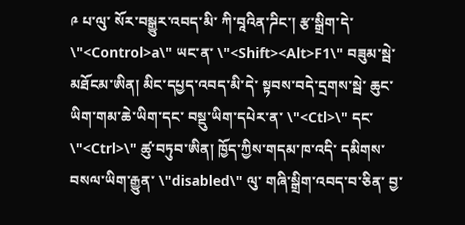༩ པ་ལུ་ སོར་བསྒྱུར་འབད་མི་ ཀི་བཱའིན་ཌིང་། རྩ་སྒྲིག་དེ་ \"<Control>a\" ཡང་ན་ \"<Shift><Alt>F1\" བཟུམ་སྦེ་མཐོངམ་ཨིན། མིང་དཔྱད་འབད་མི་དེ་ སྟབས་བདེ་དྲགས་སྦེ་ ཆུང་ཡིག་གམ་ཆེ་ཡིག་དང་ བསྡུ་ཡིག་དཔེར་ན་ \"<Ctl>\" དང་ \"<Ctrl>\" ཚུ་བཏུབ་ཨིན། ཁྱོད་ཀྱིས་གདམ་ཁ་འདི་ དམིགས་བསལ་ཡིག་རྒྱུན་ \"disabled\" ལུ་ གཞི་སྒྲིག་འབད་བ་ཅིན་ བྱ་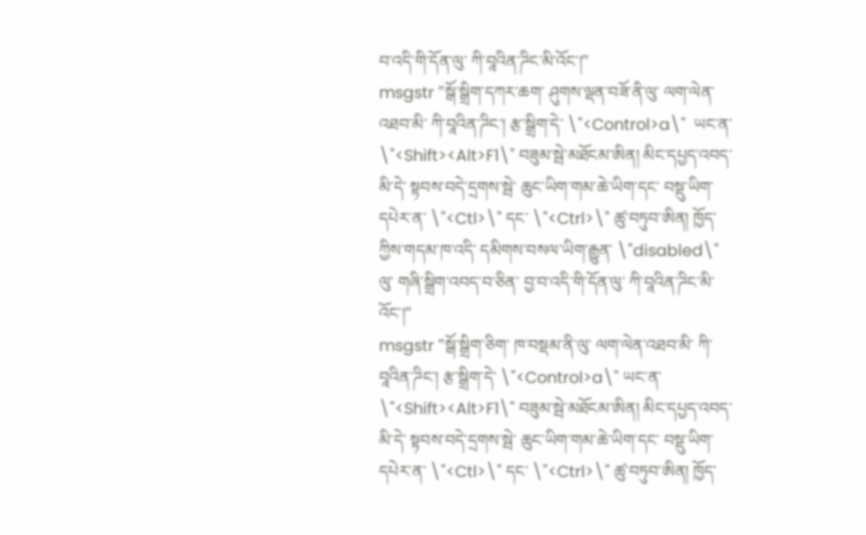བ་འདི་གི་དོན་ལུ་ ཀི་བཱའིན་ཌིང་མི་འོང་།"
msgstr "སྒོ་སྒྲིག་དཀར་ཆག་ ཤུགས་ལྡན་བཟོ་ནི་ལུ་ ལག་ལེན་འཐབ་མི་ ཀི་བཱའིན་ཌིང་། རྩ་སྒྲིག་དེ་ \"<Control>a\"  ཡང་ན་ \"<Shift><Alt>F1\" བཟུམ་སྦེ་མཐོངམ་ཨིན། མིང་དཔྱད་འབད་མི་དེ་ སྟབས་བདེ་དྲགས་སྦེ་ ཆུང་ཡིག་གམ་ཆེ་ཡིག་དང་ བསྡུ་ཡིག་དཔེར་ན་ \"<Ctl>\" དང་ \"<Ctrl>\" ཚུ་བཏུབ་ཨིན། ཁྱོད་ཀྱིས་གདམ་ཁ་འདི་ དམིགས་བསལ་ཡིག་རྒྱུན་ \"disabled\" ལུ་ གཞི་སྒྲིག་འབད་བ་ཅིན་ བྱ་བ་འདི་གི་དོན་ལུ་ ཀི་བཱའིན་ཌིང་མི་འོང་།"
msgstr "སྒོ་སྒྲིག་ཅིག་ ཁ་བསྡམ་ནི་ལུ་ ལག་ལེན་འཐབ་མི་ ཀི་བཱའིན་ཌིང་། རྩ་སྒྲིག་དེ་ \"<Control>a\" ཡང་ན་ \"<Shift><Alt>F1\" བཟུམ་སྦེ་མཐོངམ་ཨིན། མིང་དཔྱད་འབད་མི་དེ་ སྟབས་བདེ་དྲགས་སྦེ་ ཆུང་ཡིག་གམ་ཆེ་ཡིག་དང་ བསྡུ་ཡིག་དཔེར་ན་ \"<Ctl>\" དང་ \"<Ctrl>\" ཚུ་བཏུབ་ཨིན། ཁྱོད་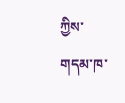ཀྱིས་གདམ་ཁ་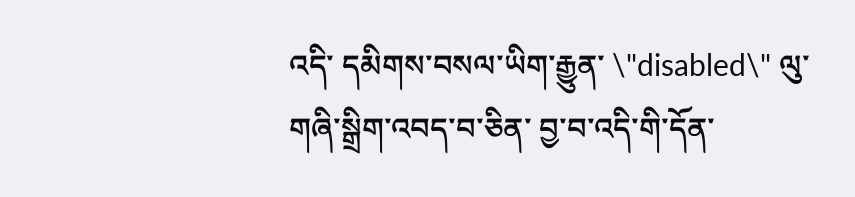འདི་ དམིགས་བསལ་ཡིག་རྒྱུན་ \"disabled\" ལུ་ གཞི་སྒྲིག་འབད་བ་ཅིན་ བྱ་བ་འདི་གི་དོན་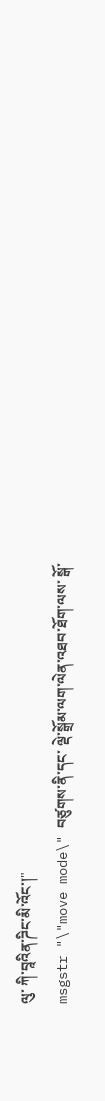ལུ་ ཀི་བཱའིན་ཌིང་མི་འོང་།"
msgstr "\"move mode\" བཙུགས་ནི་དང་ ལྡེ་སྒྲོམ་ལག་ལེན་འཐབ་ཐོག་ལས་ སྒོ་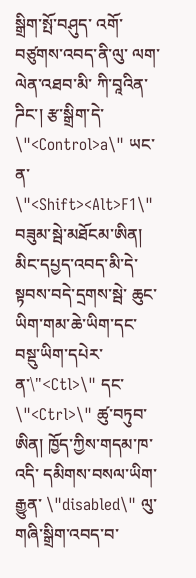སྒྲིག་སྤོ་བཤུད་ འགོ་བཙུགས་འབད་ནི་ལུ་ ལག་ལེན་འཐབ་མི་ ཀི་བཱའིན་ཌིང་། རྩ་སྒྲིག་དེ་ \"<Control>a\" ཡང་ན་ \"<Shift><Alt>F1\" བཟུམ་སྦེ་མཐོངམ་ཨིན། མིང་དཔྱད་འབད་མི་དེ་ སྟབས་བདེ་དྲགས་སྦེ་ ཆུང་ཡིག་གམ་ཆེ་ཡིག་དང་ བསྡུ་ཡིག་དཔེར་ན་\"<Ctl>\" དང་ \"<Ctrl>\" ཚུ་བཏུབ་ཨིན། ཁྱོད་ཀྱིས་གདམ་ཁ་འདི་ དམིགས་བསལ་ཡིག་རྒྱུན་ \"disabled\" ལུ་ གཞི་སྒྲིག་འབད་བ་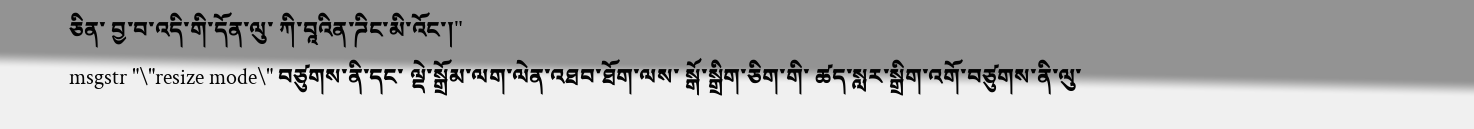ཅིན་ བྱ་བ་འདི་གི་དོན་ལུ་ ཀི་བཱའིན་ཌིང་མི་འོང་།"
msgstr "\"resize mode\" བཙུགས་ནི་དང་ ལྡེ་སྒྲོམ་ལག་ལེན་འཐབ་ཐོག་ལས་ སྒོ་སྒྲིག་ཅིག་གི་ ཚད་སླར་སྒྲིག་འགོ་བཙུགས་ནི་ལུ་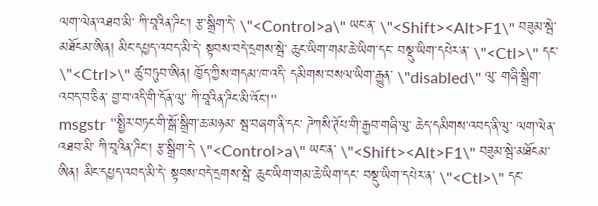ལག་ལེན་འཐབ་མི་ ཀི་བཱའིན་ཌིང་། རྩ་སྒྲིག་དེ་ \"<Control>a\" ཡང་ན་ \"<Shift><Alt>F1\" བཟུམ་སྦེ་མཐོངམ་ཨིན། མིང་དཔྱད་འབད་མི་དེ་ སྟབས་བདེ་དྲགས་སྦེ་ ཆུང་ཡིག་གམ་ཆེ་ཡིག་དང་ བསྡུ་ཡིག་དཔེར་ན་ \"<Ctl>\" དང་ \"<Ctrl>\" ཚུ་བཏུབ་ཨིན། ཁྱོད་ཀྱིས་གདམ་ཁ་འདི་ དམིགས་བསལ་ཡིག་རྒྱུན་ \"disabled\" ལུ་ གཞི་སྒྲིག་འབད་བ་ཅིན་ བྱ་བ་འདི་གི་དོན་ལུ་ ཀི་བཱའིན་ཌིང་མི་འོང་།"
msgstr "སྤྱིར་བཏང་གི་སྒོ་སྒྲིག་ཆ་མཉམ་ སྦ་བཞག་ནི་དང་ ཌེཀསི་ཊོཔ་གི་རྒྱབ་གཞི་ལུ་ ཆེད་དམིགས་འབད་ནི་ལུ་ ལག་ལེན་འཐབ་མི་ ཀི་བཱའིན་ཌིང་། རྩ་སྒྲིག་དེ་ \"<Control>a\" ཡང་ན་ \"<Shift><Alt>F1\" བཟུམ་སྦེ་མཐོངམ་ཨིན། མིང་དཔྱད་འབད་མི་དེ་ སྟབས་བདེ་དྲགས་སྦེ་ ཆུང་ཡིག་གམ་ཆེ་ཡིག་དང་ བསྡུ་ཡིག་དཔེར་ན་ \"<Ctl>\" དང་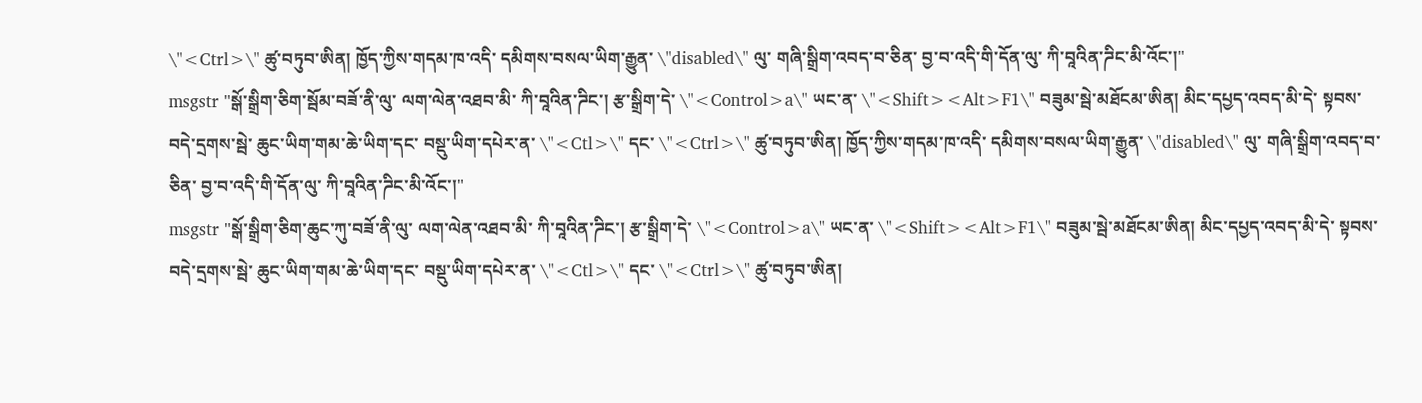\"<Ctrl>\" ཚུ་བཏུབ་ཨིན། ཁྱོད་ཀྱིས་གདམ་ཁ་འདི་ དམིགས་བསལ་ཡིག་རྒྱུན་ \"disabled\" ལུ་ གཞི་སྒྲིག་འབད་བ་ཅིན་ བྱ་བ་འདི་གི་དོན་ལུ་ ཀི་བཱའིན་ཌིང་མི་འོང་།"
msgstr "སྒོ་སྒྲིག་ཅིག་སྦོམ་བཟོ་ནི་ལུ་ ལག་ལེན་འཐབ་མི་ ཀི་བཱའིན་ཌིང་། རྩ་སྒྲིག་དེ་ \"<Control>a\" ཡང་ན་ \"<Shift><Alt>F1\" བཟུམ་སྦེ་མཐོངམ་ཨིན། མིང་དཔྱད་འབད་མི་དེ་ སྟབས་བདེ་དྲགས་སྦེ་ ཆུང་ཡིག་གམ་ཆེ་ཡིག་དང་ བསྡུ་ཡིག་དཔེར་ན་ \"<Ctl>\" དང་ \"<Ctrl>\" ཚུ་བཏུབ་ཨིན། ཁྱོད་ཀྱིས་གདམ་ཁ་འདི་ དམིགས་བསལ་ཡིག་རྒྱུན་ \"disabled\" ལུ་ གཞི་སྒྲིག་འབད་བ་ཅིན་ བྱ་བ་འདི་གི་དོན་ལུ་ ཀི་བཱའིན་ཌིང་མི་འོང་།"
msgstr "སྒོ་སྒྲིག་ཅིག་ཆུང་ཀུ་བཟོ་ནི་ལུ་ ལག་ལེན་འཐབ་མི་ ཀི་བཱའིན་ཌིང་། རྩ་སྒྲིག་དེ་ \"<Control>a\" ཡང་ན་ \"<Shift><Alt>F1\" བཟུམ་སྦེ་མཐོངམ་ཨིན། མིང་དཔྱད་འབད་མི་དེ་ སྟབས་བདེ་དྲགས་སྦེ་ ཆུང་ཡིག་གམ་ཆེ་ཡིག་དང་ བསྡུ་ཡིག་དཔེར་ན་ \"<Ctl>\" དང་ \"<Ctrl>\" ཚུ་བཏུབ་ཨིན།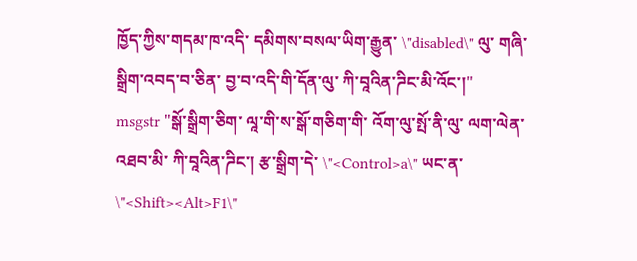ཁྱོད་ཀྱིས་གདམ་ཁ་འདི་ དམིགས་བསལ་ཡིག་རྒྱུན་ \"disabled\" ལུ་ གཞི་སྒྲིག་འབད་བ་ཅིན་ བྱ་བ་འདི་གི་དོན་ལུ་ ཀི་བཱའིན་ཌིང་མི་འོང་།"
msgstr "སྒོ་སྒྲིག་ཅིག་ ལཱ་གི་ས་སྒོ་གཅིག་གི་ འོག་ལུ་སྤོ་ནི་ལུ་ ལག་ལེན་འཐབ་མི་ ཀི་བཱའིན་ཌིང་། རྩ་སྒྲིག་དེ་ \"<Control>a\" ཡང་ན་ \"<Shift><Alt>F1\"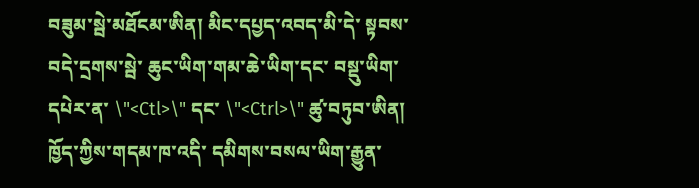བཟུམ་སྦེ་མཐོངམ་ཨིན། མིང་དཔྱད་འབད་མི་དེ་ སྟབས་བདེ་དྲགས་སྦེ་ ཆུང་ཡིག་གམ་ཆེ་ཡིག་དང་ བསྡུ་ཡིག་དཔེར་ན་ \"<Ctl>\" དང་ \"<Ctrl>\" ཚུ་བཏུབ་ཨིན། ཁྱོད་ཀྱིས་གདམ་ཁ་འདི་ དམིགས་བསལ་ཡིག་རྒྱུན་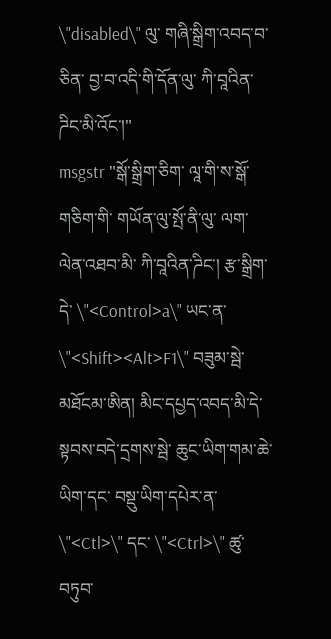\"disabled\" ལུ་ གཞི་སྒྲིག་འབད་བ་ཅིན་ བྱ་བ་འདི་གི་དོན་ལུ་ ཀི་བཱའིན་ཌིང་མི་འོང་།"
msgstr "སྒོ་སྒྲིག་ཅིག་ ལཱ་གི་ས་སྒོ་གཅིག་གི་ གཡོན་ལུ་སྤོ་ནི་ལུ་ ལག་ལེན་འཐབ་མི་ ཀི་བཱའིན་ཌིང་། རྩ་སྒྲིག་དེ་ \"<Control>a\" ཡང་ན་ \"<Shift><Alt>F1\" བཟུམ་སྦེ་མཐོངམ་ཨིན། མིང་དཔྱད་འབད་མི་དེ་ སྟབས་བདེ་དྲགས་སྦེ་ ཆུང་ཡིག་གམ་ཆེ་ཡིག་དང་ བསྡུ་ཡིག་དཔེར་ན་ \"<Ctl>\" དང་ \"<Ctrl>\" ཚུ་བཏུབ་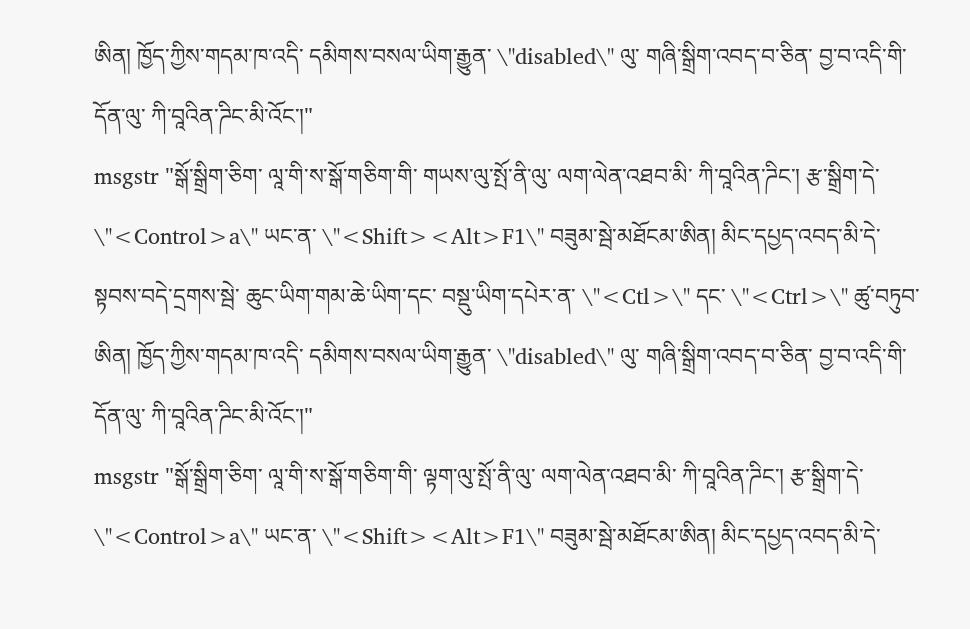ཨིན། ཁྱོད་ཀྱིས་གདམ་ཁ་འདི་ དམིགས་བསལ་ཡིག་རྒྱུན་ \"disabled\" ལུ་ གཞི་སྒྲིག་འབད་བ་ཅིན་ བྱ་བ་འདི་གི་དོན་ལུ་ ཀི་བཱའིན་ཌིང་མི་འོང་།"
msgstr "སྒོ་སྒྲིག་ཅིག་ ལཱ་གི་ས་སྒོ་གཅིག་གི་ གཡས་ལུ་སྤོ་ནི་ལུ་ ལག་ལེན་འཐབ་མི་ ཀི་བཱའིན་ཌིང་། རྩ་སྒྲིག་དེ་ \"<Control>a\" ཡང་ན་ \"<Shift><Alt>F1\" བཟུམ་སྦེ་མཐོངམ་ཨིན། མིང་དཔྱད་འབད་མི་དེ་ སྟབས་བདེ་དྲགས་སྦེ་ ཆུང་ཡིག་གམ་ཆེ་ཡིག་དང་ བསྡུ་ཡིག་དཔེར་ན་ \"<Ctl>\" དང་ \"<Ctrl>\" ཚུ་བཏུབ་ཨིན། ཁྱོད་ཀྱིས་གདམ་ཁ་འདི་ དམིགས་བསལ་ཡིག་རྒྱུན་ \"disabled\" ལུ་ གཞི་སྒྲིག་འབད་བ་ཅིན་ བྱ་བ་འདི་གི་དོན་ལུ་ ཀི་བཱའིན་ཌིང་མི་འོང་།"
msgstr "སྒོ་སྒྲིག་ཅིག་ ལཱ་གི་ས་སྒོ་གཅིག་གི་ ལྟག་ལུ་སྤོ་ནི་ལུ་ ལག་ལེན་འཐབ་མི་ ཀི་བཱའིན་ཌིང་། རྩ་སྒྲིག་དེ་ \"<Control>a\" ཡང་ན་ \"<Shift><Alt>F1\" བཟུམ་སྦེ་མཐོངམ་ཨིན། མིང་དཔྱད་འབད་མི་དེ་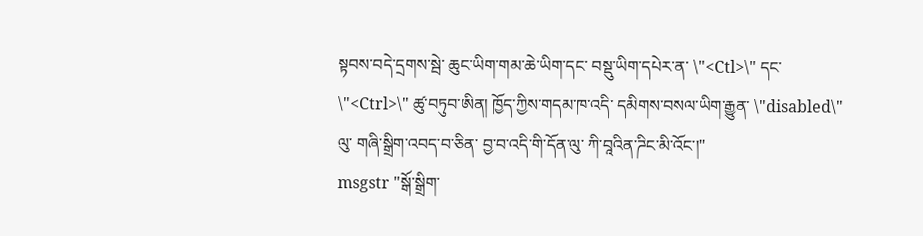སྟབས་བདེ་དྲགས་སྦེ་ ཆུང་ཡིག་གམ་ཆེ་ཡིག་དང་ བསྡུ་ཡིག་དཔེར་ན་ \"<Ctl>\" དང་ \"<Ctrl>\" ཚུ་བཏུབ་ཨིན། ཁྱོད་ཀྱིས་གདམ་ཁ་འདི་ དམིགས་བསལ་ཡིག་རྒྱུན་ \"disabled\" ལུ་ གཞི་སྒྲིག་འབད་བ་ཅིན་ བྱ་བ་འདི་གི་དོན་ལུ་ ཀི་བཱའིན་ཌིང་མི་འོང་།"
msgstr "སྒོ་སྒྲིག་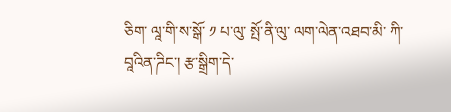ཅིག་ ལཱ་གི་ས་སྒོ་ ༡ པ་ལུ་ སྤོ་ནི་ལུ་ ལག་ལེན་འཐབ་མི་ ཀི་བཱའིན་ཌིང་། རྩ་སྒྲིག་དེ་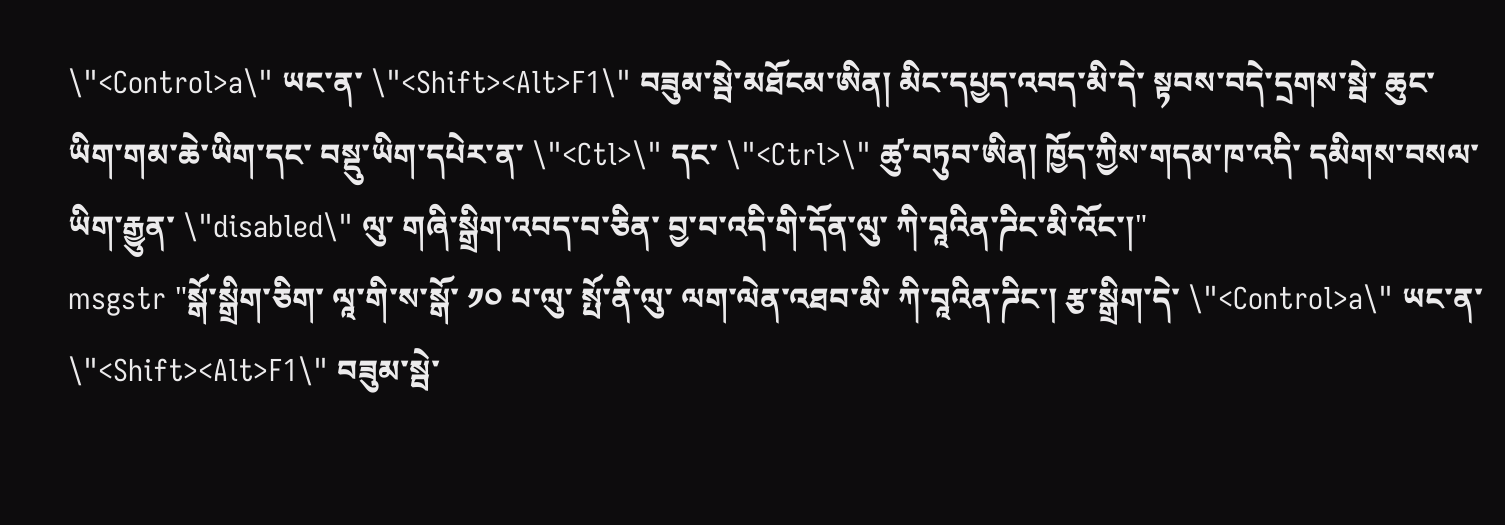\"<Control>a\" ཡང་ན་ \"<Shift><Alt>F1\" བཟུམ་སྦེ་མཐོངམ་ཨིན། མིང་དཔྱད་འབད་མི་དེ་ སྟབས་བདེ་དྲགས་སྦེ་ ཆུང་ཡིག་གམ་ཆེ་ཡིག་དང་ བསྡུ་ཡིག་དཔེར་ན་ \"<Ctl>\" དང་ \"<Ctrl>\" ཚུ་བཏུབ་ཨིན། ཁྱོད་ཀྱིས་གདམ་ཁ་འདི་ དམིགས་བསལ་ཡིག་རྒྱུན་ \"disabled\" ལུ་ གཞི་སྒྲིག་འབད་བ་ཅིན་ བྱ་བ་འདི་གི་དོན་ལུ་ ཀི་བཱའིན་ཌིང་མི་འོང་།"
msgstr "སྒོ་སྒྲིག་ཅིག་ ལཱ་གི་ས་སྒོ་ ༡༠ པ་ལུ་ སྤོ་ནི་ལུ་ ལག་ལེན་འཐབ་མི་ ཀི་བཱའིན་ཌིང་། རྩ་སྒྲིག་དེ་ \"<Control>a\" ཡང་ན་ \"<Shift><Alt>F1\" བཟུམ་སྦེ་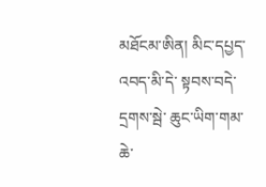མཐོངམ་ཨིན། མིང་དཔྱད་འབད་མི་དེ་ སྟབས་བདེ་དྲགས་སྦེ་ ཆུང་ཡིག་གམ་ཆེ་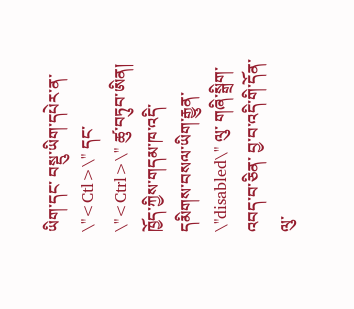ཡིག་དང་ བསྡུ་ཡིག་དཔེར་ན་ \"<Ctl>\" དང་ \"<Ctrl>\" ཚུ་བཏུབ་ཨིན། ཁྱོད་ཀྱིས་གདམ་ཁ་འདི་ དམིགས་བསལ་ཡིག་རྒྱུན་ \"disabled\" ལུ་ གཞི་སྒྲིག་འབད་བ་ཅིན་ བྱ་བ་འདི་གི་དོན་ལུ་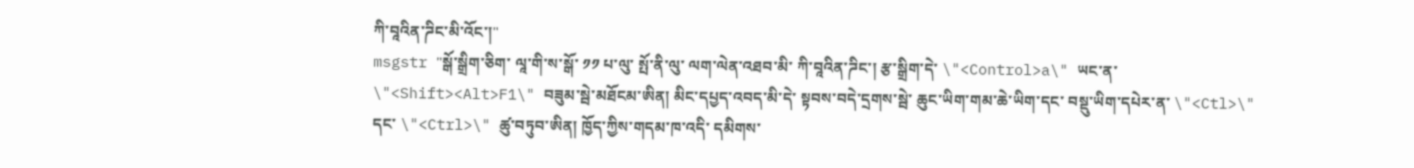ཀི་བཱའིན་ཌིང་མི་འོང་།"
msgstr "སྒོ་སྒྲིག་ཅིག་ ལཱ་གི་ས་སྒོ་ ༡༡ པ་ལུ་ སྤོ་ནི་ལུ་ ལག་ལེན་འཐབ་མི་ ཀི་བཱའིན་ཌིང་། རྩ་སྒྲིག་དེ་ \"<Control>a\" ཡང་ན་ \"<Shift><Alt>F1\" བཟུམ་སྦེ་མཐོངམ་ཨིན། མིང་དཔྱད་འབད་མི་དེ་ སྟབས་བདེ་དྲགས་སྦེ་ ཆུང་ཡིག་གམ་ཆེ་ཡིག་དང་ བསྡུ་ཡིག་དཔེར་ན་ \"<Ctl>\" དང་ \"<Ctrl>\" ཚུ་བཏུབ་ཨིན། ཁྱོད་ཀྱིས་གདམ་ཁ་འདི་ དམིགས་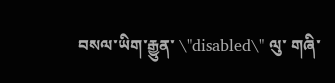བསལ་ཡིག་རྒྱུན་ \"disabled\" ལུ་ གཞི་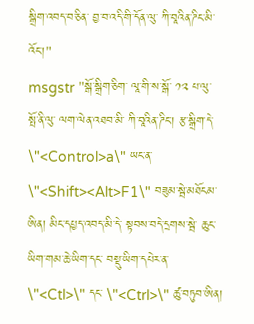སྒྲིག་འབད་བ་ཅིན་ བྱ་བ་འདི་གི་དོན་ལུ་ ཀི་བཱའིན་ཌིང་མི་འོང་།"
msgstr "སྒོ་སྒྲིག་ཅིག་ ལཱ་གི་ས་སྒོ་ ༡༢ པ་ལུ་ སྤོ་ནི་ལུ་ ལག་ལེན་འཐབ་མི་ ཀི་བཱའིན་ཌིང་། རྩ་སྒྲིག་དེ་ \"<Control>a\" ཡང་ན་ \"<Shift><Alt>F1\" བཟུམ་སྦེ་མཐོངམ་ཨིན། མིང་དཔྱད་འབད་མི་དེ་ སྟབས་བདེ་དྲགས་སྦེ་ ཆུང་ཡིག་གམ་ཆེ་ཡིག་དང་ བསྡུ་ཡིག་དཔེར་ན་ \"<Ctl>\" དང་ \"<Ctrl>\" ཚུ་བཏུབ་ཨིན།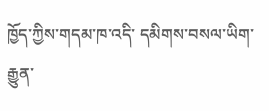ཁྱོད་ཀྱིས་གདམ་ཁ་འདི་ དམིགས་བསལ་ཡིག་རྒྱུན་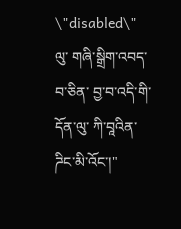\"disabled\" ལུ་ གཞི་སྒྲིག་འབད་བ་ཅིན་ བྱ་བ་འདི་གི་དོན་ལུ་ ཀི་བཱའིན་ཌིང་མི་འོང་།"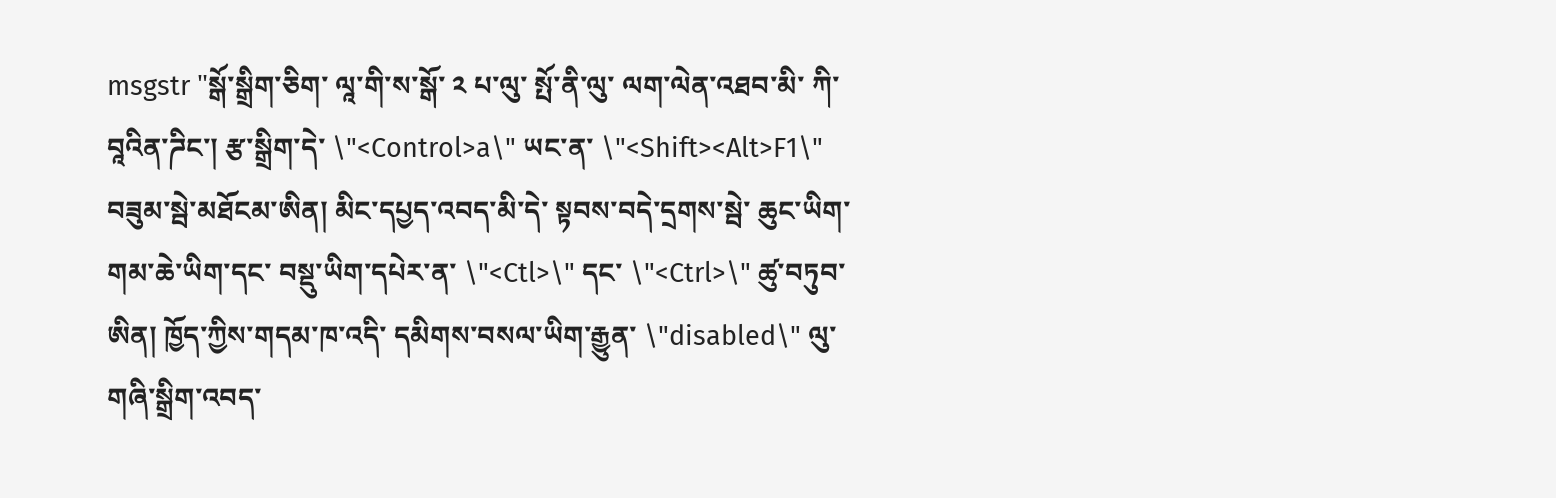msgstr "སྒོ་སྒྲིག་ཅིག་ ལཱ་གི་ས་སྒོ་ ༢ པ་ལུ་ སྤོ་ནི་ལུ་ ལག་ལེན་འཐབ་མི་ ཀི་བཱའིན་ཌིང་། རྩ་སྒྲིག་དེ་ \"<Control>a\" ཡང་ན་ \"<Shift><Alt>F1\" བཟུམ་སྦེ་མཐོངམ་ཨིན། མིང་དཔྱད་འབད་མི་དེ་ སྟབས་བདེ་དྲགས་སྦེ་ ཆུང་ཡིག་གམ་ཆེ་ཡིག་དང་ བསྡུ་ཡིག་དཔེར་ན་ \"<Ctl>\" དང་ \"<Ctrl>\" ཚུ་བཏུབ་ཨིན། ཁྱོད་ཀྱིས་གདམ་ཁ་འདི་ དམིགས་བསལ་ཡིག་རྒྱུན་ \"disabled\" ལུ་ གཞི་སྒྲིག་འབད་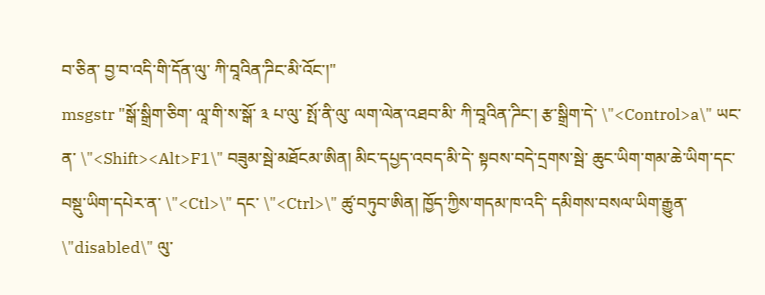བ་ཅིན་ བྱ་བ་འདི་གི་དོན་ལུ་ ཀི་བཱའིན་ཌིང་མི་འོང་།"
msgstr "སྒོ་སྒྲིག་ཅིག་ ལཱ་གི་ས་སྒོ་ ༣ པ་ལུ་ སྤོ་ནི་ལུ་ ལག་ལེན་འཐབ་མི་ ཀི་བཱའིན་ཌིང་། རྩ་སྒྲིག་དེ་ \"<Control>a\" ཡང་ན་ \"<Shift><Alt>F1\" བཟུམ་སྦེ་མཐོངམ་ཨིན། མིང་དཔྱད་འབད་མི་དེ་ སྟབས་བདེ་དྲགས་སྦེ་ ཆུང་ཡིག་གམ་ཆེ་ཡིག་དང་ བསྡུ་ཡིག་དཔེར་ན་ \"<Ctl>\" དང་ \"<Ctrl>\" ཚུ་བཏུབ་ཨིན། ཁྱོད་ཀྱིས་གདམ་ཁ་འདི་ དམིགས་བསལ་ཡིག་རྒྱུན་ \"disabled\" ལུ་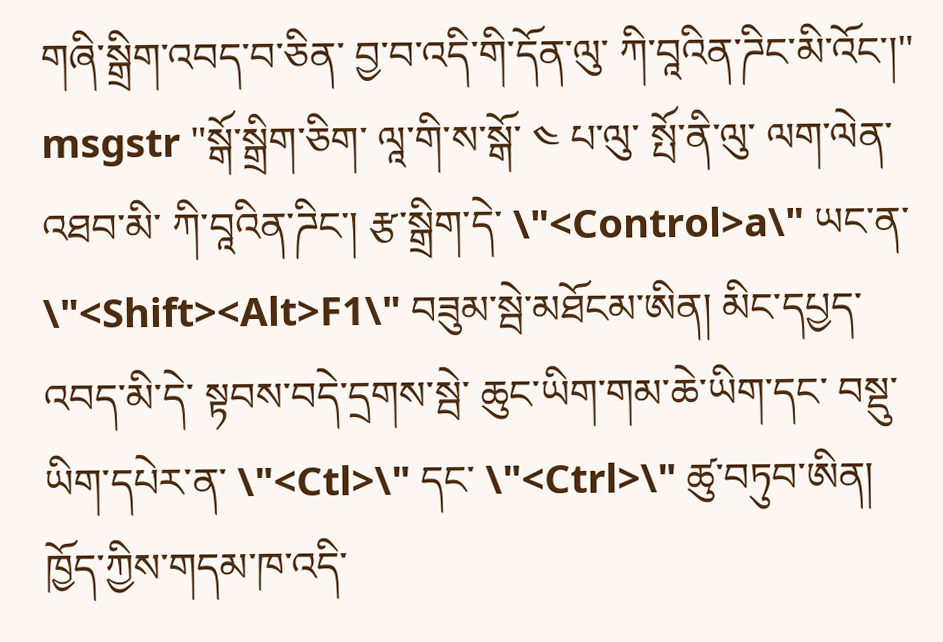གཞི་སྒྲིག་འབད་བ་ཅིན་ བྱ་བ་འདི་གི་དོན་ལུ་ ཀི་བཱའིན་ཌིང་མི་འོང་།"
msgstr "སྒོ་སྒྲིག་ཅིག་ ལཱ་གི་ས་སྒོ་ ༤ པ་ལུ་ སྤོ་ནི་ལུ་ ལག་ལེན་འཐབ་མི་ ཀི་བཱའིན་ཌིང་། རྩ་སྒྲིག་དེ་ \"<Control>a\" ཡང་ན་ \"<Shift><Alt>F1\" བཟུམ་སྦེ་མཐོངམ་ཨིན། མིང་དཔྱད་འབད་མི་དེ་ སྟབས་བདེ་དྲགས་སྦེ་ ཆུང་ཡིག་གམ་ཆེ་ཡིག་དང་ བསྡུ་ཡིག་དཔེར་ན་ \"<Ctl>\" དང་ \"<Ctrl>\" ཚུ་བཏུབ་ཨིན། ཁྱོད་ཀྱིས་གདམ་ཁ་འདི་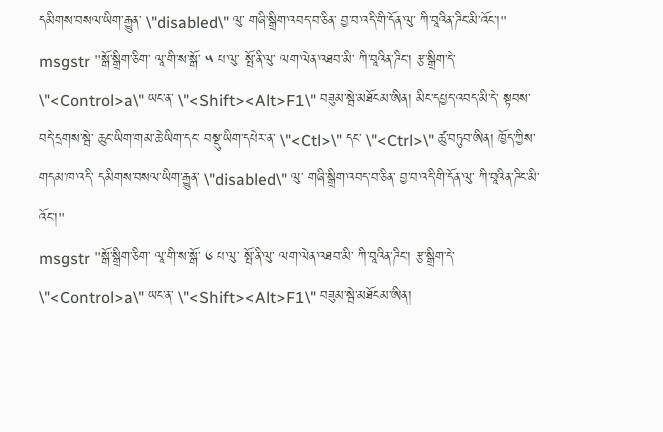དམིགས་བསལ་ཡིག་རྒྱུན་ \"disabled\" ལུ་ གཞི་སྒྲིག་འབད་བ་ཅིན་ བྱ་བ་འདི་གི་དོན་ལུ་ ཀི་བཱའིན་ཌིང་མི་འོང་།"
msgstr "སྒོ་སྒྲིག་ཅིག་ ལཱ་གི་ས་སྒོ་ ༥ པ་ལུ་ སྤོ་ནི་ལུ་ ལག་ལེན་འཐབ་མི་ ཀི་བཱའིན་ཌིང་། རྩ་སྒྲིག་དེ་ \"<Control>a\" ཡང་ན་ \"<Shift><Alt>F1\" བཟུམ་སྦེ་མཐོངམ་ཨིན། མིང་དཔྱད་འབད་མི་དེ་ སྟབས་བདེ་དྲགས་སྦེ་ ཆུང་ཡིག་གམ་ཆེ་ཡིག་དང་ བསྡུ་ཡིག་དཔེར་ན་ \"<Ctl>\" དང་ \"<Ctrl>\" ཚུ་བཏུབ་ཨིན། ཁྱོད་ཀྱིས་གདམ་ཁ་འདི་ དམིགས་བསལ་ཡིག་རྒྱུན་ \"disabled\" ལུ་ གཞི་སྒྲིག་འབད་བ་ཅིན་ བྱ་བ་འདི་གི་དོན་ལུ་ ཀི་བཱའིན་ཌིང་མི་འོང་།"
msgstr "སྒོ་སྒྲིག་ཅིག་ ལཱ་གི་ས་སྒོ་ ༦ པ་ལུ་ སྤོ་ནི་ལུ་ ལག་ལེན་འཐབ་མི་ ཀི་བཱའིན་ཌིང་། རྩ་སྒྲིག་དེ་ \"<Control>a\" ཡང་ན་ \"<Shift><Alt>F1\" བཟུམ་སྦེ་མཐོངམ་ཨིན།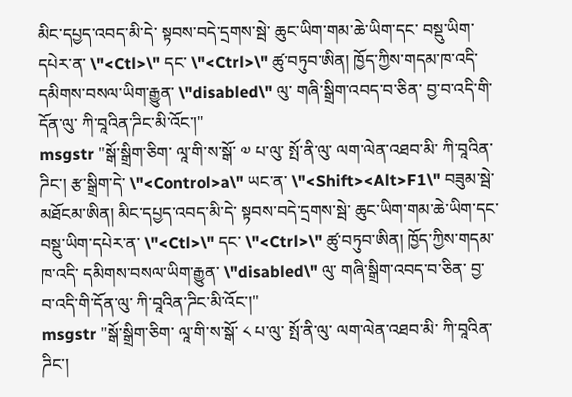མིང་དཔྱད་འབད་མི་དེ་ སྟབས་བདེ་དྲགས་སྦེ་ ཆུང་ཡིག་གམ་ཆེ་ཡིག་དང་ བསྡུ་ཡིག་དཔེར་ན་ \"<Ctl>\" དང་ \"<Ctrl>\" ཚུ་བཏུབ་ཨིན། ཁྱོད་ཀྱིས་གདམ་ཁ་འདི་ དམིགས་བསལ་ཡིག་རྒྱུན་ \"disabled\" ལུ་ གཞི་སྒྲིག་འབད་བ་ཅིན་ བྱ་བ་འདི་གི་དོན་ལུ་ ཀི་བཱའིན་ཌིང་མི་འོང་།"
msgstr "སྒོ་སྒྲིག་ཅིག་ ལཱ་གི་ས་སྒོ་ ༧ པ་ལུ་ སྤོ་ནི་ལུ་ ལག་ལེན་འཐབ་མི་ ཀི་བཱའིན་ཌིང་། རྩ་སྒྲིག་དེ་ \"<Control>a\" ཡང་ན་ \"<Shift><Alt>F1\" བཟུམ་སྦེ་མཐོངམ་ཨིན། མིང་དཔྱད་འབད་མི་དེ་ སྟབས་བདེ་དྲགས་སྦེ་ ཆུང་ཡིག་གམ་ཆེ་ཡིག་དང་ བསྡུ་ཡིག་དཔེར་ན་ \"<Ctl>\" དང་ \"<Ctrl>\" ཚུ་བཏུབ་ཨིན། ཁྱོད་ཀྱིས་གདམ་ཁ་འདི་ དམིགས་བསལ་ཡིག་རྒྱུན་ \"disabled\" ལུ་ གཞི་སྒྲིག་འབད་བ་ཅིན་ བྱ་བ་འདི་གི་དོན་ལུ་ ཀི་བཱའིན་ཌིང་མི་འོང་།"
msgstr "སྒོ་སྒྲིག་ཅིག་ ལཱ་གི་ས་སྒོ་ ༨ པ་ལུ་ སྤོ་ནི་ལུ་ ལག་ལེན་འཐབ་མི་ ཀི་བཱའིན་ཌིང་།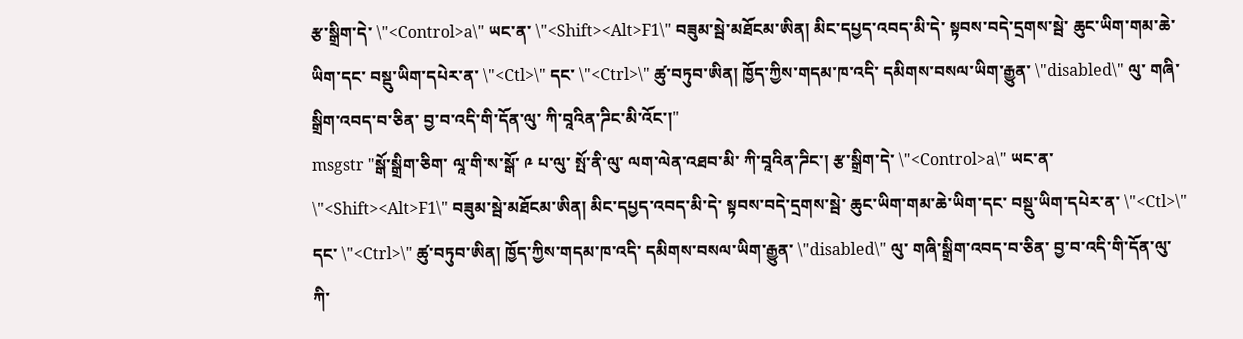རྩ་སྒྲིག་དེ་ \"<Control>a\" ཡང་ན་ \"<Shift><Alt>F1\" བཟུམ་སྦེ་མཐོངམ་ཨིན། མིང་དཔྱད་འབད་མི་དེ་ སྟབས་བདེ་དྲགས་སྦེ་ ཆུང་ཡིག་གམ་ཆེ་ཡིག་དང་ བསྡུ་ཡིག་དཔེར་ན་ \"<Ctl>\" དང་ \"<Ctrl>\" ཚུ་བཏུབ་ཨིན། ཁྱོད་ཀྱིས་གདམ་ཁ་འདི་ དམིགས་བསལ་ཡིག་རྒྱུན་ \"disabled\" ལུ་ གཞི་སྒྲིག་འབད་བ་ཅིན་ བྱ་བ་འདི་གི་དོན་ལུ་ ཀི་བཱའིན་ཌིང་མི་འོང་།"
msgstr "སྒོ་སྒྲིག་ཅིག་ ལཱ་གི་ས་སྒོ་ ༩ པ་ལུ་ སྤོ་ནི་ལུ་ ལག་ལེན་འཐབ་མི་ ཀི་བཱའིན་ཌིང་། རྩ་སྒྲིག་དེ་ \"<Control>a\" ཡང་ན་ \"<Shift><Alt>F1\" བཟུམ་སྦེ་མཐོངམ་ཨིན། མིང་དཔྱད་འབད་མི་དེ་ སྟབས་བདེ་དྲགས་སྦེ་ ཆུང་ཡིག་གམ་ཆེ་ཡིག་དང་ བསྡུ་ཡིག་དཔེར་ན་ \"<Ctl>\" དང་ \"<Ctrl>\" ཚུ་བཏུབ་ཨིན། ཁྱོད་ཀྱིས་གདམ་ཁ་འདི་ དམིགས་བསལ་ཡིག་རྒྱུན་ \"disabled\" ལུ་ གཞི་སྒྲིག་འབད་བ་ཅིན་ བྱ་བ་འདི་གི་དོན་ལུ་ ཀི་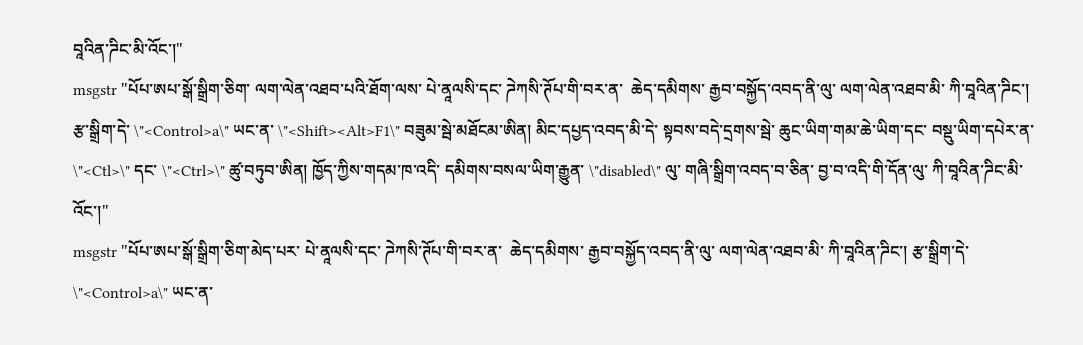བཱའིན་ཌིང་མི་འོང་།"
msgstr "པོཔ་ཨཔ་སྒོ་སྒྲིག་ཅིག་ ལག་ལེན་འཐབ་པའི་ཐོག་ལས་ པེ་ནཱལསི་དང་ ཌེཀསི་ཊོཔ་གི་བར་ན་  ཆེད་དམིགས་ རྒྱབ་བསྐྱོད་འབད་ནི་ལུ་ ལག་ལེན་འཐབ་མི་ ཀི་བཱའིན་ཌིང་། རྩ་སྒྲིག་དེ་ \"<Control>a\" ཡང་ན་ \"<Shift><Alt>F1\" བཟུམ་སྦེ་མཐོངམ་ཨིན། མིང་དཔྱད་འབད་མི་དེ་ སྟབས་བདེ་དྲགས་སྦེ་ ཆུང་ཡིག་གམ་ཆེ་ཡིག་དང་ བསྡུ་ཡིག་དཔེར་ན་ \"<Ctl>\" དང་ \"<Ctrl>\" ཚུ་བཏུབ་ཨིན། ཁྱོད་ཀྱིས་གདམ་ཁ་འདི་ དམིགས་བསལ་ཡིག་རྒྱུན་ \"disabled\" ལུ་ གཞི་སྒྲིག་འབད་བ་ཅིན་ བྱ་བ་འདི་གི་དོན་ལུ་ ཀི་བཱའིན་ཌིང་མི་འོང་།"
msgstr "པོཔ་ཨཔ་སྒོ་སྒྲིག་ཅིག་མེད་པར་ པེ་ནཱལསི་དང་ ཌེཀསི་ཊོཔ་གི་བར་ན་  ཆེད་དམིགས་ རྒྱབ་བསྐྱོད་འབད་ནི་ལུ་ ལག་ལེན་འཐབ་མི་ ཀི་བཱའིན་ཌིང་། རྩ་སྒྲིག་དེ་ \"<Control>a\" ཡང་ན་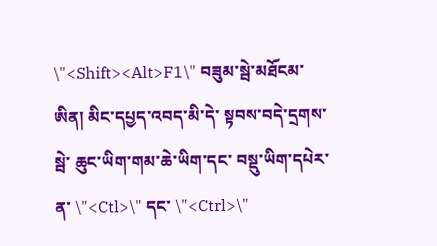\"<Shift><Alt>F1\" བཟུམ་སྦེ་མཐོངམ་ཨིན། མིང་དཔྱད་འབད་མི་དེ་ སྟབས་བདེ་དྲགས་སྦེ་ ཆུང་ཡིག་གམ་ཆེ་ཡིག་དང་ བསྡུ་ཡིག་དཔེར་ན་ \"<Ctl>\" དང་ \"<Ctrl>\"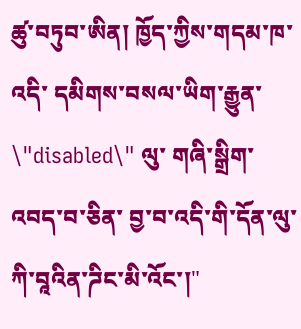ཚུ་བཏུབ་ཨིན། ཁྱོད་ཀྱིས་གདམ་ཁ་འདི་ དམིགས་བསལ་ཡིག་རྒྱུན་ \"disabled\" ལུ་ གཞི་སྒྲིག་འབད་བ་ཅིན་ བྱ་བ་འདི་གི་དོན་ལུ་ ཀི་བཱའིན་ཌིང་མི་འོང་།"